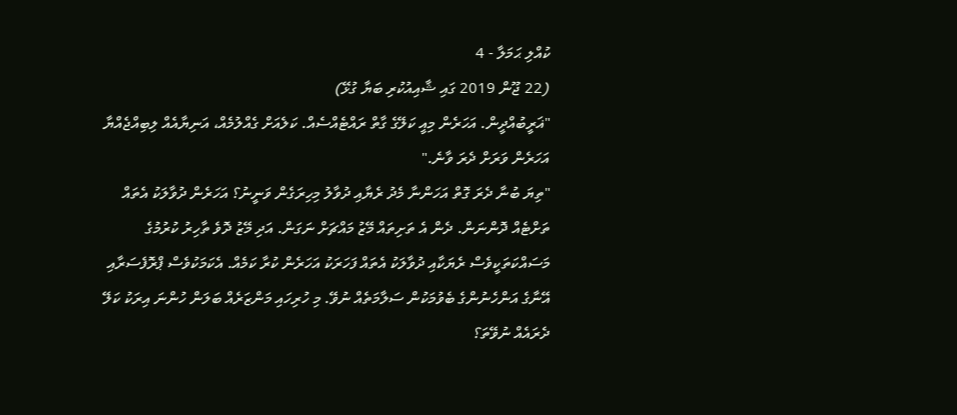ކުއްލި ޙަމަލާ - 4
(22 ޖޫން 2019 ގައި ޝާއިއުކުރި ބަޔާ ގުޅޭ)
"ޣަރީބުއްދީން. އަހަރެން މިއީ ކަލޭގެ ގާތް ރައްޓެއްސެއް. ކަލެއަށް ގެއްލުމެއް، އަނިޔާއެއް ލިބިއްޖެއްޔާ އަހަރެން ވަރަށް ދެރަ ވާނެ."
"ތިޔަ ބުނާ ދެރަ ގޮތް އަހަންނާ މެދު ރެޔާއި ދުވާލު މިހިރަގެން ވަނީނު؟ އަހަރެން ދުވާލަކު އެތައް ތަށްޓެއް ދޮންނަން. ދެން އެ ތަށިތައް މޭޒު މައްޗަށް ނަގަން. އަދި މޭޒު ދޮވެ ތާހިރު ކުރުމުގެ މަސައްކަތަކީވެސް ރެޔަކާއި ދުވާލަކު އެތައް ފަހަރަކު އަހަރެން ކުރާ ކަމެއް. އެކަމަކުވެސް ޕްރޮފެސަރާއި އޭނާގެ އަންހެނުންގެ ބެވުމަކުން ސަލާމަތެއް ނުވޭ. މި ހުރިހައި މަންޒަރެއް ބަލަން ހުންނަ އިރަކު ކަލޭ ދެރައެއް ނުވޭތަ؟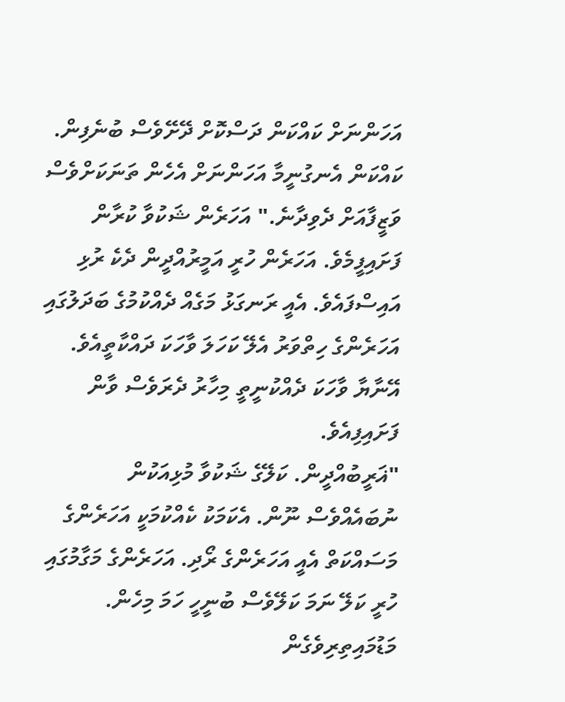އަހަންނަށް ކައްކަން ދަސްކޮށް ދޭށޭވެސް ބުނެފިން. ކައްކަން އެނގުނީމާ އަހަންނަށް އެހެން ތަނަކަށްވެސް ވަޒީފާއަށް ދެވިދާނެ." އަހަރެން ޝަކުވާ ކުރާން ފަށައިފީމެވެ. އަހަރެން ހުރީ އަމީރުއްދީން ދެކެ ރުޅި އައިސްފައެވެ. އެއީ ރަނގަޅު މަގެއް ދެއްކުމުގެ ބަދަލުގައި އަހަރެންގެ ހިތްވަރު އެލޭ ކަހަލަ ވާހަކަ ދައްކާތީއެވެ. އޭނާޔާ ވާހަކަ ދެއްކުނީތީ މިހާރު ދެރަވެސް ވާން ފަށައިފިއެވެ.
"ޣަރީބުއްދީން. ކަލޭގެ ޝަކުވާ މުޅިއަކުން ނުބައެއްވެސް ނޫން. އެކަމަކު ކެއްކުމަކީ އަހަރެންގެ މަސައްކަތް އެއީ އަހަރެންގެ ރޯދި. އަހަރެންގެ މަގާމުގައި ހުރީ ކަލޭ ނަމަ ކަލޭވެސް ބުނީހީ ހަމަ މިހެން. މަޑުމައިތިރިވެގެން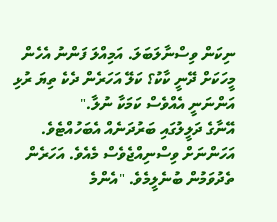ނިކަން ވިސްނާލަބަލަ. އަމިއްލަ ފަންނު އެހެން މީހަކަށް ދޭނީ ކާކު؟ ކަލޭ އަހަރެން ދެކެ ތިޔަ ރުޅި އަންނަނީ އެއްވެސް ކަމަކާ ނުލާ."
އޭނާގެ ދަލީލުގައި ބަރުދަނެއް އެބަހުއްޓެވެ. އަހަންނަށް ވިސްނިއްޖެވެސް މެއެވެ. އަހަރެން ތެދުވަމުން ބުނެލީމެވެ. "އެންމެ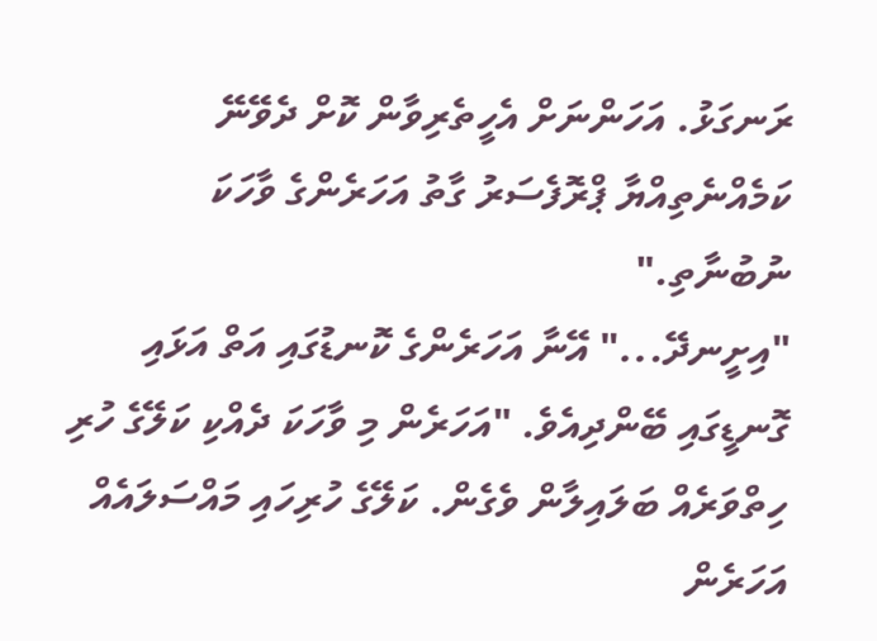ރަނގަޅު. އަހަންނަށް އެހީތެރިވާން ކޮށް ދެވޭނޭ ކަމެއްނެތިއްޔާ ޕްރޮފެސަރު ގާތު އަހަރެންގެ ވާހަކަ ނުބުނާތި."
"އިށީނދޭ..." އޭނާ އަހަރެންގެ ކޮނޑުގައި އަތް އަޅައި ގޮނޑީގައި ބޭންދިއެވެ. "އަހަރެން މި ވާހަކަ ދެއްކި ކަލޭގެ ހުރި ހިތްވަރެއް ބަލައިލާން ވެގެން. ކަލޭގެ ހުރިހައި މައްސަލައެއް އަހަރެން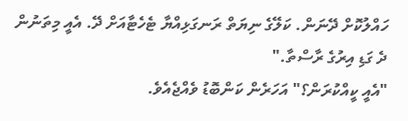ހައްލުކޮށް ދޭނަން. ކަލޭގެ ނިޔަތް ރަނގަޅިއްޔާ ޓެހެޓާއަށް ދޭ. އެއީ މިތަނުން ދެ ގަޑި އިރުގެ ރާސްތާ."
"އެއީ ކީއްކުރަން؟" އަހަރެން ކަންބޮޑު ވެއްޖެއެވެ.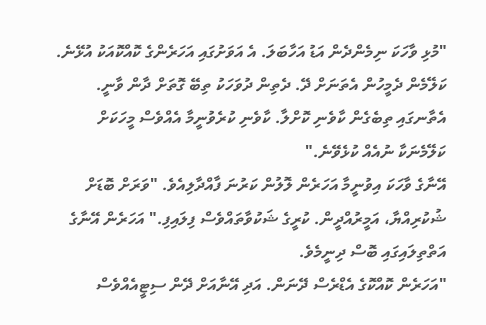"މުޅި ވާހަކަ ނިމެންދެން އަޑު އަހާބަލަ. އެ އަވަށުގައި އަހަރެންގެ ކޮއްކޮއަކު އުޅޭނެ. ކަލޭމެން ދެމީހުން އެތަނަށް ދޭ. ދެތިން ދުވަހަކު ތިބޭ ގޮތަށް ދާން ވާނީ. އެތާނގައި ތިބެގެން ކާވެނި ކޮށްލާ. ކާވެނި ކުރެވުނީމާ އެއްވެސް މީހަކަށް ކަލޭމެނަކާ ނުއެއް ކުޅެވޭނެ."
އޭނާގެ ވާހަކަ އިވުނީމާ އަހަރެން ލޮލުން ކަރުނަ ފާއްދާލިއެވެ. "ވަރަށް ބޮޑަށް ޝުކުރިއްޔާ، އަމީރުއްދީން. ކުރީގެ ޝަކުވާތައްވެސް ފިލައިފި." އަހަރެން އޭނާގެ އަތްތިލައިގައި ބޮސް ދިނީމެވެ.
"އަހަރެން ކޮއްކޮގެ އެޑްރެސް ދޭނަން. އަދި އޭނާއަށް ދޭން ސިޓީއެއްވެސް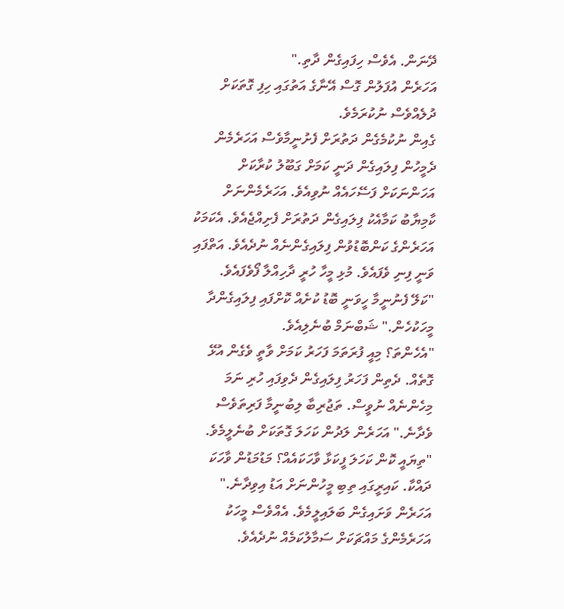ދޭނަން. އެވެސް ހިފައިގެން ދާތި."
އަހަރެން އުފަލުން ގޮސް އޭނާގެ އަތުގައި ހިފި ގޮތަކަށް ދުލެއްވެސް ނުކުރަމެވެ.
ގެއިން ނުކުމެގެން ދަތުރަށް ފެށުނީމާވެސް އަހަރެމެން ދެމީހުން ފިލައިގެން ދަނީ ކަމަށް ގަބޫލު ކުރާކަށް އަހަންނަކަށް ފަސޭހައެއް ނުވިއެވެ. އަހަރެމެންނަށް ކާމިޔާބު ކަމާއެކު ފިލައިގެން ދަތުރަށް ފެށިއްޖެއެވެ. އެކަމަކު އަހަރެންގެ ކަންބޮޑުވުން ފިލައިގެންނެއް ނުދެއެވެ. އަތްފައި ވަނީ ފިނި ވެފައެވެ. މުޅި މީހާ ހުރީ ދާހިއްލާ ފޯވެފައެވެ.
"ކަލޭ ފެނުނީމާ ހީވަނީ ބޮޑު ކުށެއް ކޮށްފައި ފިލައިގެންދާ މީހަކުހެން." ޝަބްނަމް ބުނެލިއެވެ.
"އެހެންތަ؟ މިއީ ފުރަތަމަ ފަހަރު ކަމަށް ވާތީ ވެގެން އުޅޭ ގޮތެއް. ދެތިން ފަހަރު ފިލައިގެން ދެވިފައި ހުރި ނަމަ މިހެންނެއް ނުވީސް. ތަޖުރިބާ ލިބުނީމާ ފަރިތަވެސް ވެދާނެ." އަހަރެން ލަދުން ކަހަލަ ގޮތަކަށް ބުނެލީމެވެ.
"ތިޔައީ ކޮން ކަހަލަ ފީކަޅާ ވާހަކައެއް؟ މަޑުމަޑުން ވާހަކަ ދައްކާ. ކައިރީގައި ތިބި މީހުންނަށް އަޑު އިވިދާނެ."
އަހަރެން ވަށައިގެން ބަލައިލީމެވެ. އެއްވެސް މީހަކު އަހަރެމެންގެ މައްޗަކަށް ސަމާލުކަމެއް ނުދެއެވެ.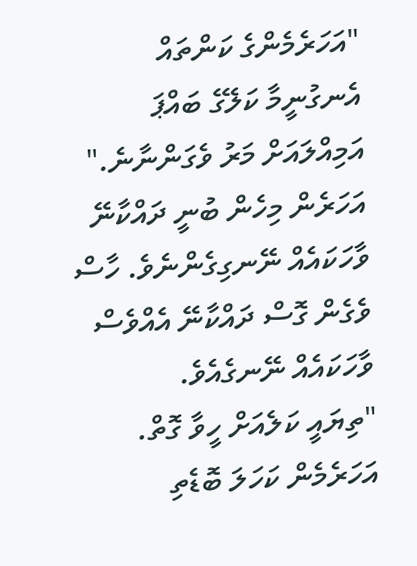"އަހަރެމެންގެ ކަންތައް އެނގުނީމާ ކަލޭގެ ބައްޕަ އަމިއްލައަށް މަރު ވެގަންނާނެ." އަހަރެން މިހެން ބުނީ ދައްކާނޭ ވާހަކައެއް ނޭނގިގެންނެވެ. ހާސް ވެގެން ގޮސް ދައްކާނޭ އެއްވެސް ވާހަކައެއް ނޭނގެއެވެ.
"ތިޔައީ ކަލެއަށް ހީވާ ގޮތް. އަހަރެމެން ކަހަލަ ބޮޑެތި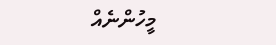މީހުންނެއް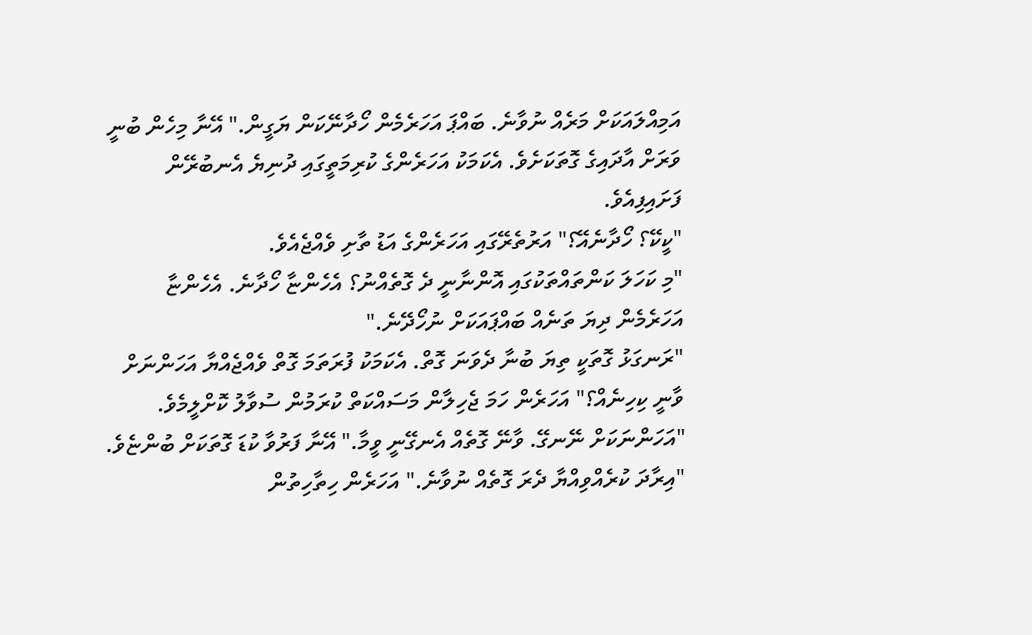އަމިއްލައަކަށް މަރެއް ނުވާނެ. ބައްޕަ އަހަރެމެން ހޯދާނޭކަން ޔަގީން." އޭނާ މިހެން ބުނީ ވަރަށް އާދައިގެ ގޮތަކަށެވެ. އެކަމަކު އަހަރެންގެ ކުރިމަތީގައި ދުނިޔެ އެނބުރޭން ފަށައިފިއެވެ.
"ކީކޭ؟ ހޯދާނެއޭ؟" އަރުތެރޭގައި އަހަރެންގެ އަޑު ތާށި ވެއްޖެއެވެ.
"މި ކަހަލަ ކަންތައްތަކުގައި އޮންނާނީ ދެ ގޮތެއްނު؟ އެހެންޏާ ހޯދާނެ. އެހެންޏާ އަހަރެމެން ދިޔަ ތަނެއް ބައްޕައަކަށް ނުހޯދޭނެ."
"ރަނގަޅު ގޮތަކީ ތިޔަ ބުނާ ދެވަނަ ގޮތް. އެކަމަކު ފުރަތަމަ ގޮތް ވެއްޖެއްޔާ އަހަންނަށް ވާނީ ކިހިނެއް؟" އަހަރެން ހަމަ ޖެހިލާން މަސައްކަތް ކުރަމުން ސުވާލު ކޮށްލީމެވެ.
"އަހަންނަކަށް ނޭނގޭ. ވާނޭ ގޮތެއް އެނގޭނީ ވީމާ." އޭނާ ފަރުވާ ކުޑަ ގޮތަކަށް ބުންޏެވެ.
"އިރާދަ ކުރެއްވިއްޔާ ދެރަ ގޮތެއް ނުވާނެ." އަހަރެން ހިތާހިތުން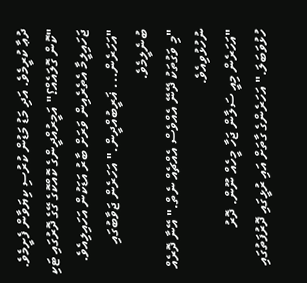ދުޢާ ކުރީމެވެ. އަދި މަޑު މަޑުން ކުރުސި ކިޔަވާން ފެށީމެވެ.
"ކޮން ގޮލައެއް؟" އަމީރުއްދީންގެ ކޮއްކޮގެ ގޭގެ ދޮރުގައި ޓަކި ޖަހައިލީމާ އެތެރެއިން ވަރަށް ބާރު އަޑަކުން އަހައިލިއެވެ.
"އަހަރެން... ޣަރީބުއްދީން." އަހަރެން ޖަވާބުގައި ބުނެލީމެވެ.
"މި ވަގުތަކު ދޭނޭ އެއްވެސް އެއްޗެއް ނެތް." އޭނާ ދޮރެއް ނުހުޅުވިއެވެ.
"އަހަރެން މިއީ ސަލާން ޖަހާ މީހެއް ނޫން. ދޮރު ހުޅުވަބަލަ." އަހަރެންގެ ގާތަށް އައި ރުޅީގައި ދޮރުފަތުގައި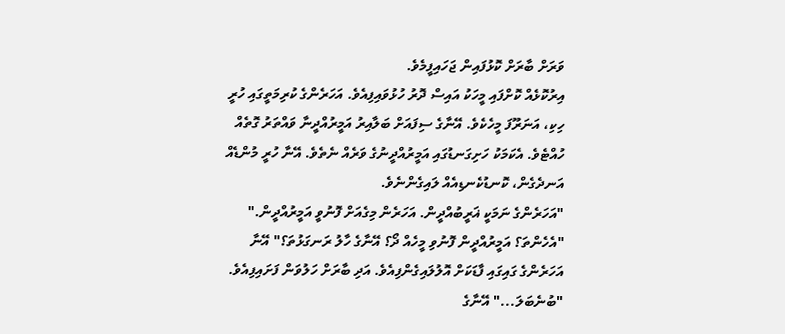ވަރަށް ބާރަށް ކޮޅުފައިން ޖަހައިފީމެވެ.
އިރުކޮޅެއް ކޮށްފައި މީހަކު އައިސް ދޮރު ހުޅުވައިފިއެވެ. އަހަރެންގެ ކުރިމަތީގައި ހުރީ ހިކި، އަނަރޫފަ މީހެކެވެ. އޭނާގެ ސިފައަށް ބަލާއިރު އަމީރުއްދީނާ ވައްތަރު ގޮތެއް ހުއްޓެވެ. އެކަމަކު ހަށިގަނޑުގައި އަމީރުއްދީނުގެ ވަރެއް ނެތެވެ. އޭނާ ހުރީ މުންޑެއް އަނދެގެން، ކޮނޑުކެނޑިއެއް ލައިގެންނެވެ.
"އަހަރެންގެ ނަމަކީ ޣަރީބުއްދީން. އަހަރެން މިގެއަށް ފޮނުވީ އަމީރުއްދީން."
"އެހެންތަ؟ އަމީރުއްދީން ފޮނުވި މީހެއް ދޯ؟ އޭނާގެ ހާލު ރަނގަޅުތަ؟" އޭނާ އަހަރެންގެ ގައިގައި ފާޑަކަށް އޮލުލައިގެންފިއެވެ. އަދި ބާރަށް ހަލުވަން ފަށައިފިއެވެ. "ބުނެބަލަ..." އޭނާގެ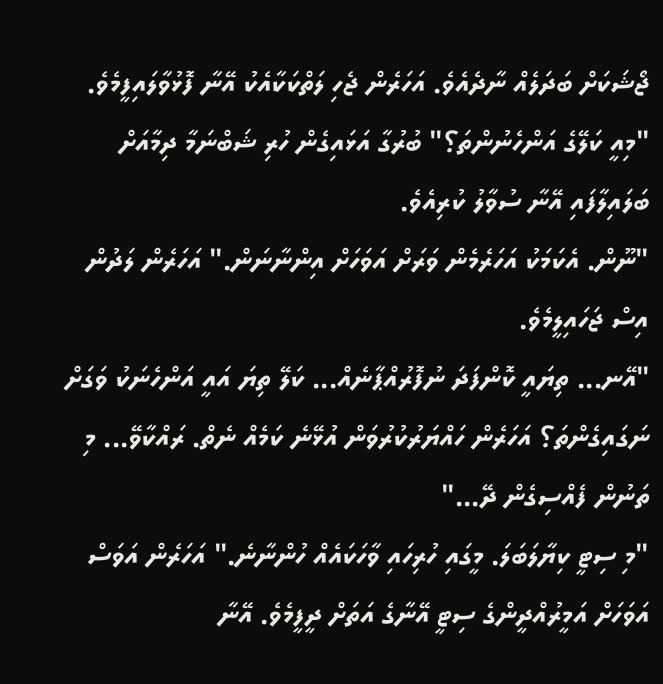ޖޯޝަކަށް ބަދަލެއް ނާދެއެވެ. އަހަރެން ޖެހި ލަތްކަކާއެކު އޭނާ ފޮޅުވާލައިފީމެވެ.
"މިއީ ކަލޭގެ އަންހެނުންތަ؟" ބުރުގާ އަޅައިގެން ހުރި ޝަބްނަމާ ދިމާއަށް ބަލައިލާފައި އޭނާ ސުވާލު ކުރިއެވެ.
"ނޫން. އެކަމަކު އަހަރެމެން ވަރަށް އަވަހަށް އިންނާނަން." އަހަރެން ލަދުން އިސް ޖަހައިލީމެވެ.
"އޭނ... ތިޔައީ ކޮންފަދަ ނުފޮރުއްޕާނެއް... ކަލޭ ތިޔަ އައީ އަންހެނަކު ވަގަށް ނަގައިގެންތަ؟ އަހަރެން ހައްޔަރުކުރުވަން އުޅޭނެ ކަމެއް ނެތް. ރައްކާވޭ... މި ތަނުން ފެއްސިގެން ދޭ..."
"މި ސިޓީ ކިޔާލަބަލަ. މީގައި ހުރިހައި ވާހަކައެއް ހުންނާނެ." އަހަރެން އަވަސް އަވަހަށް އަމީރުއްދީންގެ ސިޓީ އޭނާގެ އަތަށް ދީފީމެވެ. އޭނާ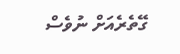ގޭތެރެއަށް ނުވެސް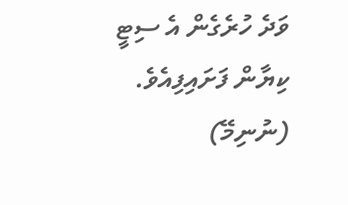ވަދެ ހުރެގެން އެ ސިޓީ ކިޔާން ފަށައިފިއެވެ.
(ނުނިމޭ)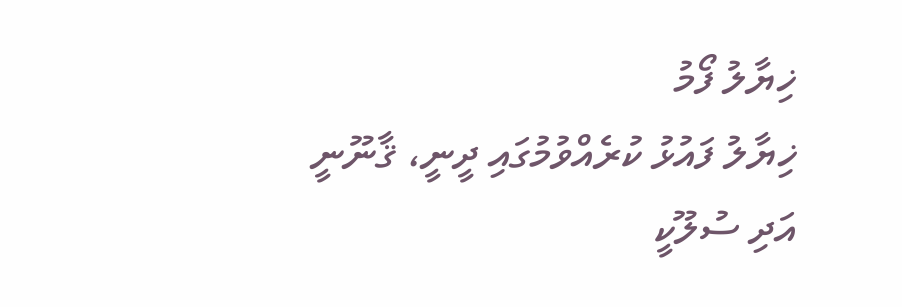ޚިޔާލު ފޯމު
ޚިޔާލު ފައުޅު ކުރެއްވުމުގައި ދީނީ، ޤާނޫނީ އަދި ސުލޫކީ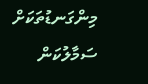މިންގަނޑުތަކަށް ސަމާލުކަން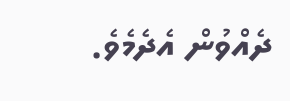ދެއްވުން އެދެމެވެ.